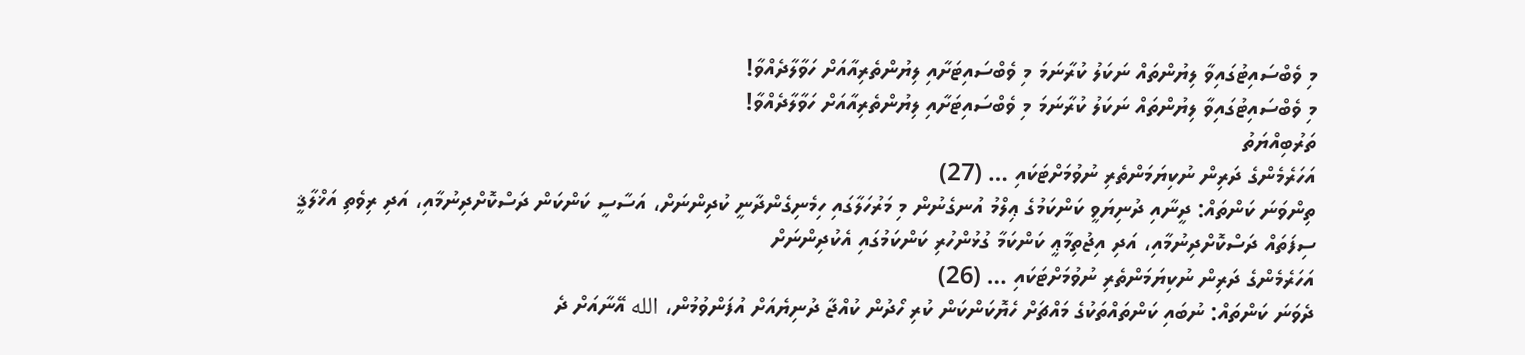މި ވެބްސައިޓުގައިވާ ލިޔުންތައް ނަކަލު ކުރާނަމަ މި ވެބްސައިޓަށާއި ލިޔުންތެރިއާއަށް ހަވާލާދެއްވާ!
މި ވެބްސައިޓުގައިވާ ލިޔުންތައް ނަކަލު ކުރާނަމަ މި ވެބްސައިޓަށާއި ލިޔުންތެރިއާއަށް ހަވާލާދެއްވާ!
ތަރުބިއްޔަތު
އަހަރެމެންގެ ދަރިން ނުކިޔަމަންތެރި ނުވުމަށްޓަކައި … (27)
ތިންވަނަ ކަންތައް: ދީނާއި ދުނިޔަވީ ކަންކަމުގެ ޢިލްމު އުނގެނުން މި މަރުހަލާގައި ހިމެނިގެންދާނީ ކުދިންނަށް، އަސާސީ ކަންކަން ދަސްކޮށްދިނުމާއި، އަދި ރިވެތި އަޚްލާޤީ ސިފަތައް ދަސްކޮށްދިނުމާއި، އަދި އިޖުތިމާޢީ ކަންކަމާ ގުޅުންހުރި ކަންކަމުގައި އެކުދިންނަށް
އަހަރެމެންގެ ދަރިން ނުކިޔަމަންތެރި ނުވުމަށްޓަކައި … (26)
ދެވަނަ ކަންތައް: ނުބައި ކަންތައްތަކުގެ މައްޗަށް ހެޔޮކަންކަން ކުރި ހޯދުން ކުއްޖާ ދުނިޔެއަށް އުފަންވުމުން، الله އޭނާއަށް ދެ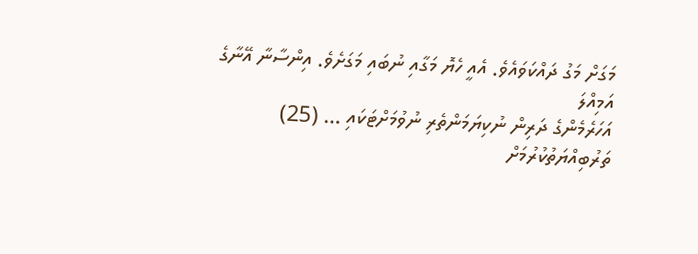މަގަށް މަގު ދައްކަވައެވެ. އެއީ ހެޔޮ މަގާއި ނުބައި މަގަށެވެ. އިންސާނާ އޭނާގެ އަމިއްލަ
އަހަރެމެންގެ ދަރިން ނުކިޔަމަންތެރި ނުވުމަށްޓަކައި … (25)
ތަރުބިއްޔަތުކުރުމަށް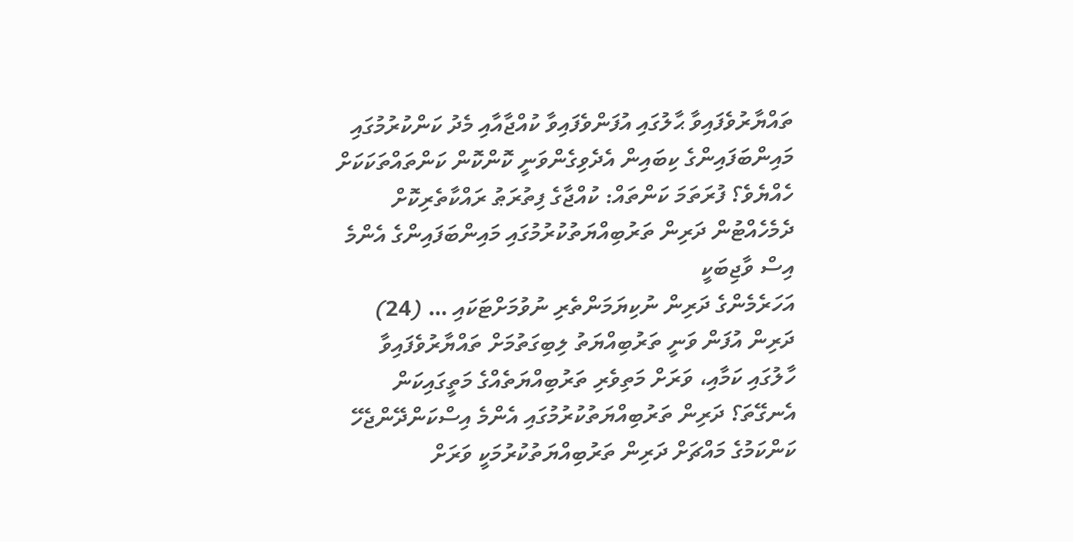ތައްޔާރުވެފައިވާ ޙާލުގައި އުފަންވެފައިވާ ކުއްޖާއާއި މެދު ކަންކުރުމުގައި މައިންބަފައިންގެ ކިބައިން އެދެވިގެންވަނީ ކޮންކޮން ކަންތައްތަކަކަށް ހެއްޔެވެ؟ ފުރަތަމަ ކަންތައް: ކުއްޖާގެ ފިތުރަޠު ރައްކާތެރިކޮށް ދެމެހެއްޓުން ދަރިން ތަރުބިއްޔަތުކުރުމުގައި މައިންބަފައިންގެ އެންމެ އިސް ވާޖިބަކީ
އަހަރެމެންގެ ދަރިން ނުކިޔަމަންތެރި ނުވުމަށްޓަކައި … (24)
ދަރިން އުފަން ވަނީ ތަރުބިއްޔަތު ލިބިގަތުމަށް ތައްޔާރުވެފައިވާ ހާލުގައި ކަމާއި، ވަރަށް މަތިވެރި ތަރުބިއްޔަތެއްގެ މަތީގައިކަން އެނގޭތަ؟ ދަރިން ތަރުބިއްޔަތުކުރުމުގައި އެންމެ އިސްކަންދޭންޖެހޭ ކަންކަމުގެ މައްޗަށް ދަރިން ތަރުބިއްޔަތުކުރުމަކީ ވަރަށް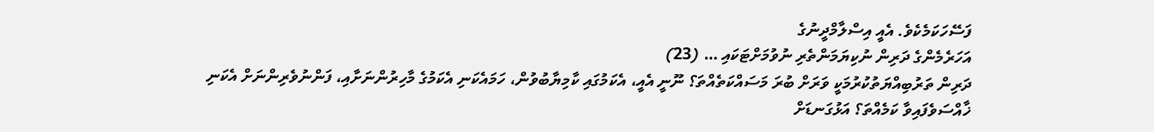ފަސޭހަކަމެކެވެ. އެއީ އިސްލާމްދީނުގެ
އަހަރެމެންގެ ދަރިން ނުކިޔަމަންތެރި ނުވުމަށްޓަކައި … (23)
ދަރިން ތަރުބިއްޔަތުކުރުމަކީ ވަރަށް ބުރަ މަސައްކަތެއްތަ؟ ނޫނީ އެއީ، އެކަމުގައި ކާމިޔާބުވުން، ހަމައެކަނި އެކަމުގެ މާހިރުންނަށާއި، ފަންނުވެރިންނަށް އެކަނި ޚާއްސަވެފައިވާ ކަމެއްތަ؟ އަޅުގަނޑަށް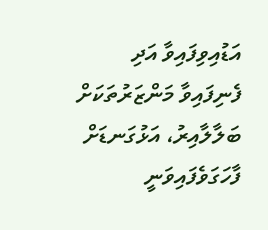އަޑުއިވިފައިވާ އަދި ފެނިފައިވާ މަންޒަރުތަކަށް ބަލާލާއިރު، އަޅުގަނޑަށް ފާހަގަވެފައިވަނީ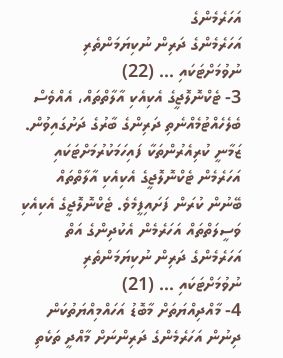އަހަރެމެންގެ
އަހަރެމެންގެ ދަރިން ނުކިޔަމަންތެރި ނުވުމަށްޓަކައި … (22)
3- ޓެކްނޮލޮޖީގެ އެކިއެކި އާލާތްތައް، އެއްވެސް ބެލެހެއްޓުމެއްނެތި ދަރިންގެ ބާރުގެ ދަށުގައިވުން. ޒަމާނީ ކުރިއެރުންތަކާ ފައިހަމަކުރުމަށްޓަކައި އަހަރެމެން ޓެކްނޮލޮޖީގެ އެކިއެކި އާލާތްތައް ބޭނުން ކުރަން ފަށައިފީމެވެ. ޓެކްނޮލޮޖީގެ އެކިއެކި ވަސީލަތްތައް އަހަރެމެން އެކުދިންގެ އަތް
އަހަރެމެންގެ ދަރިން ނުކިޔަމަންތެރި ނުވުމަށްޓަކައި … (21)
4- މާއްދިއްޔަތަށް މާބޮޑު އަހައްމިއްޔަތުކަން ދިނުން އަހަރެމެންގެ ދަރިންނަށް މާއްދީ ތަކެތި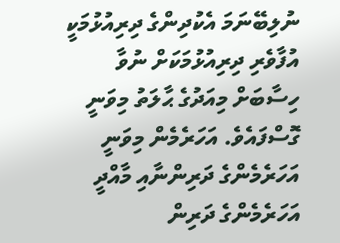ނުލިބޭނަމަ އެކުދިންގެ ދިރިއުޅުމަކީ އުފާވެރި ދިރިއުޅުމަކަށް ނުވާ ހިސާބަށް މިއަދުގެ ޙާލަތު މިވަނީ ގޮސްފައެވެ. އަހަރެމެން މިވަނީ އަހަރެމެންގެ ދަރިންނާއި މާއްދީ
އަހަރެމެންގެ ދަރިން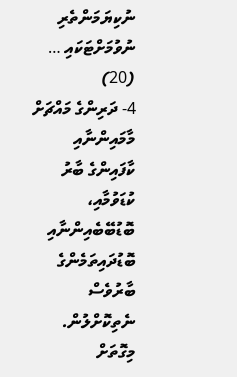ނުކިޔަމަންތެރި ނުވުމަށްޓަކައި … (20)
4- ދަރިންގެ މައްޗަށް މާމައިންނާއި ކާފައިންގެ ބާރު ކުޑަވުމާއި، ބޮޑުބޭބެއިންނާއި ބޮޑުދައިތަމެންގެ ބާރުވެސް ނެތިކޮށްލުން. މިގޮތަށް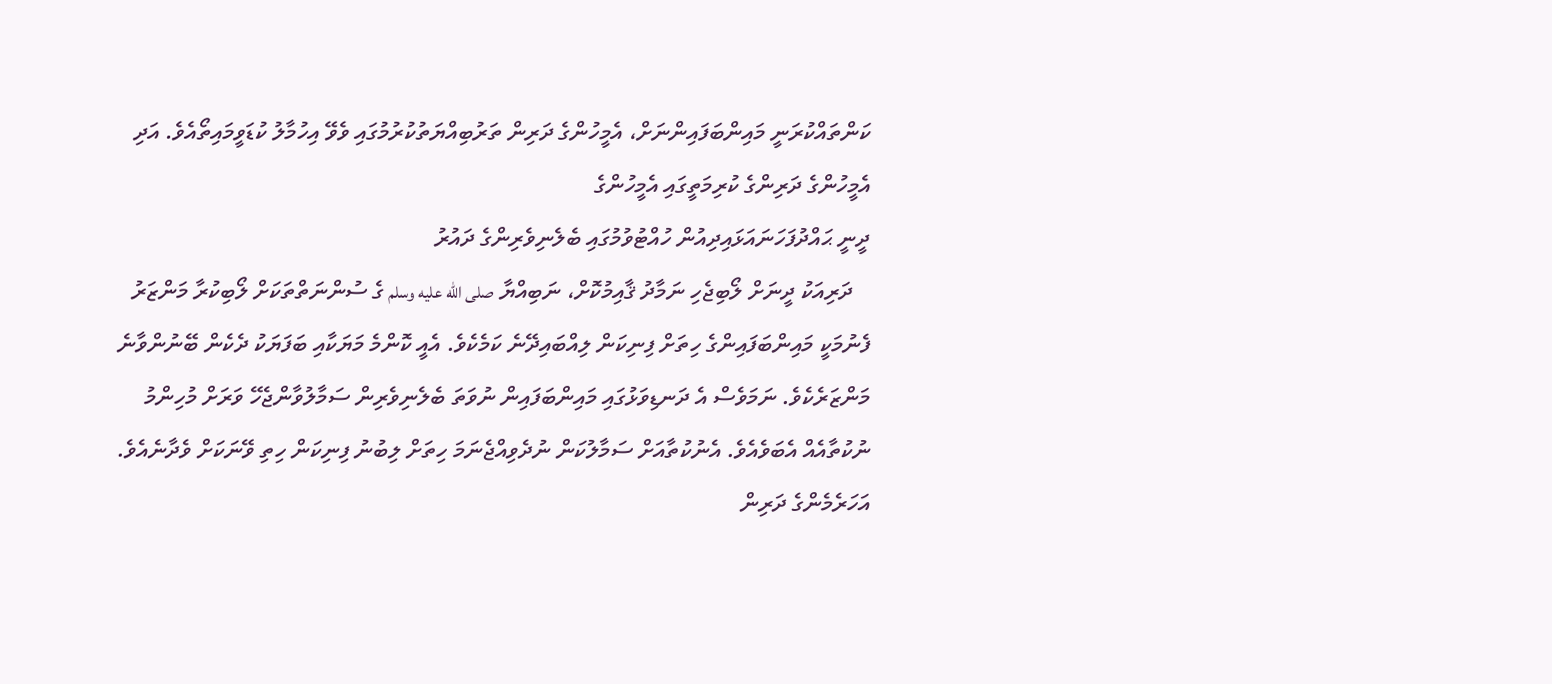ކަންތައްކުރަނީ މައިންބަފައިންނަށް، އެމީހުންގެ ދަރިން ތަރުބިއްޔަތުކުރުމުގައި ވެވޭ އިހުމާލު ކުޑަވީމައިތޯއެވެ. އަދި އެމީހުންގެ ދަރިންގެ ކުރިމަތީގައި އެމީހުންގެ
ދީނީ ޙައްދުފަހަނައަޅައިދިއުން ހުއްޓުވުމުގައި ބެލެނިވެރިންގެ ދައުރު
   ދަރިއަކު ދީނަށް ލޯބިޖެހި ނަމާދު ޤާއިމުކޮށް، ނަބިއްޔާ صلى الله عليه وسلم ގެ ސުންނަތްތަކަށް ލޯބިކުރާ މަންޒަރު ފެނުމަކީ މައިންބަފައިންގެ ހިތަށް ފިނިކަން ލިއްބައިދޭނެ ކަމެކެވެ. އެއީ ކޮންމެ މަޔަކާއި ބަފަޔަކު ދެކެން ބޭނުންވާނެ މަންޒަރެކެވެ. ނަމަވެސް އެ ދަނޑިވަޅުގައި މައިންބަފައިން ނުވަތަ ބެލެނިވެރިން ސަމާލުވާންޖެހޭ ވަރަށް މުހިންމު ނުކުތާއެއް އެބަވެއެވެ. އެނުކުތާއަށް ސަމާލުކަން ނުދެވިއްޖެނަމަ ހިތަށް ލިބުނު ފިނިކަން ހިތި ވޭނަކަށް ވެދާނެއެވެ.
އަހަރެމެންގެ ދަރިން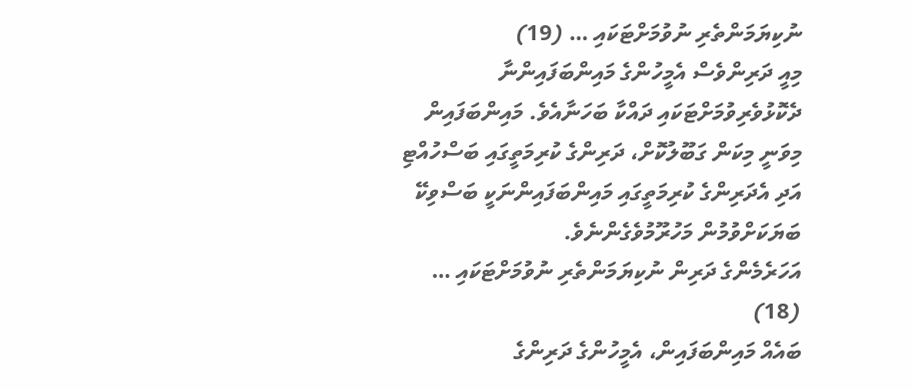ނުކިޔަމަންތެރި ނުވުމަށްޓަކައި … (19)
މިއީ ދަރިންވެސް އެމީހުންގެ މައިންބަފައިންނާ ދެކޮޅުވެރިވުމަށްޓަކައި ދައްކާ ބަހަނާއެވެ. މައިންބަފައިން މިވަނީ މިކަން ގަބޫލުކޮށް، ދަރިންގެ ކުރިމަތީގައި ބަސްހުއްޓި އަދި އެދަރިންގެ ކުރިމަތީގައި މައިންބަފައިންނަކީ ބަސްވިކޭ ބަޔަކަށްވުމުން މަހުރޫމުވެގެންނެވެ.
އަހަރެމެންގެ ދަރިން ނުކިޔަމަންތެރި ނުވުމަށްޓަކައި … (18)
ބައެއް މައިންބަފައިން، އެމީހުންގެ ދަރިންގެ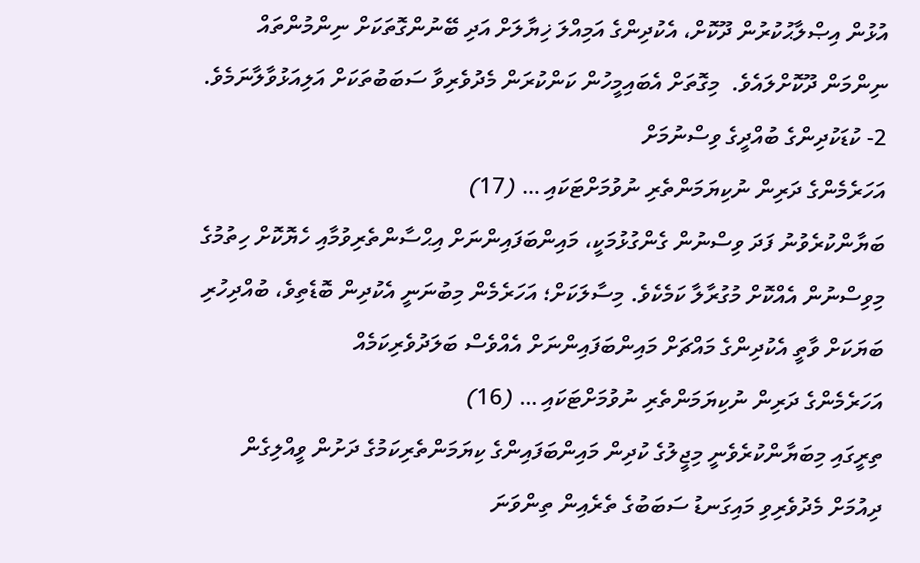އުޅުން އިޞްލާޙުކުރުން ދޫކޮށް، އެކުދިންގެ އަމިއްލަ ޚިޔާލަށް އަދި ބޭނުންގޮތަކަށް ނިންމުންތައް ނިންމަން ދޫކޮށްލައެވެ.  މިގޮތަށް އެބައިމީހުން ކަންކުރަން މެދުވެރިވާ ސަބަބުތަކަށް އަލިއަޅުވާލާނަމެވެ. 2- ކުޑަކުދިންގެ ބުއްދީގެ ވިސްނުމަށް
އަހަރެމެންގެ ދަރިން ނުކިޔަމަންތެރި ނުވުމަށްޓަކައި … (17)
ބަޔާންކުރެވުނު ފަދަ ވިސްނުން ގެންގުޅުމަކީ، މައިންބަފައިންނަށް އިޙްސާންތެރިވުމާއި ހެޔޮކޮށް ހިތުމުގެ މިވިސްނުން އެއްކޮށް މުގުރާލާ ކަމެކެވެ. މިސާލަކަށް؛ އަހަރެމެން މިބުނަނީ އެކުދިން ބޮޑެތިވެ، ބުއްދިހުރި ބަޔަކަށް ވާތީ އެކުދިންގެ މައްޗަށް މައިންބަފައިންނަށް އެއްވެސް ބަލަދުވެރިކަމެއް
އަހަރެމެންގެ ދަރިން ނުކިޔަމަންތެރި ނުވުމަށްޓަކައި … (16)
ތިރީގައި މިބަޔާންކުރެވެނީ މިޖީލުގެ ކުދިން މައިންބަފައިންގެ ކިޔަމަންތެރިކަމުގެ ދަށުން ވީއްލިގެން ދިއުމަށް މެދުވެރިވި މައިގަނޑު ސަބަބުގެ ތެރެއިން ތިންވަނަ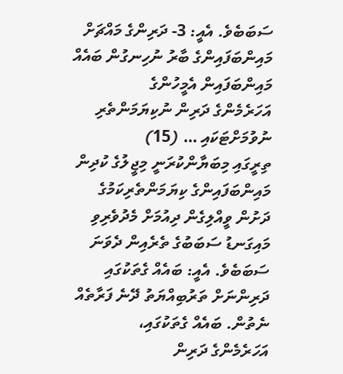ސަބަބެވެ. އެއީ: 3- ދަރިންގެ މައްޗަށް މައިންބަފައިންގެ ބާރު ނުހިނގުން ބައެއް މައިންބަފައިން އެމީހުންގެ
އަހަރެމެންގެ ދަރިން ނުކިޔަމަންތެރި ނުވުމަށްޓަކައި … (15)
ތިރީގައި މިބަޔާންކުރަނީ މިޖީލުގެ ކުދިން މައިންބަފައިންގެ ކިޔަމަންތެރިކަމުގެ ދަށުން ވީއްލިގެން ދިއުމަށް މެދުވެރިވި މައިގަނޑު ސަބަބުގެ ތެރެއިން ދެވަނަ ސަބަބެވެ. އެއީ: ބައެއް ގެތަކުގައި ދަރިންނަށް ތަރުބިއްޔަތު ދޭނެ ފަރާތެއް ނެތުން. ބައެއް ގެތަކުގައި،
އަހަރެމެންގެ ދަރިން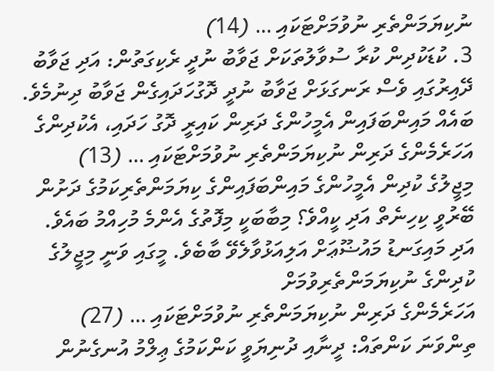ނުކިޔަމަންތެރި ނުވުމަށްޓަކައި … (14)
3. ކުޑަކުދިން ކުރާ ސުވާލުތަކަށް ޖަވާބު ނުދީ ރެކިގަތުން: އަދި ޖަވާބު ދޭއިރުގައި ވެސް ރަނގަޅަށް ޖަވާބު ނުދީ ދޮގުހަދައިގެން ޖަވާބު ދިނުމެވެ. ބައެއް މައިންބަފައިން އެމީހުންގެ ދަރިން ކައިރީ ދޮގު ހަދައި، އެކުދިންގެ
އަހަރެމެންގެ ދަރިން ނުކިޔަމަންތެރި ނުވުމަށްޓަކައި … (13)
މިޖީލުގެ ކުދިން އެމީހުންގެ މައިންބަފައިންގެ ކިޔަމަންތެރިކަމުގެ ދަށުން ބޭރުވީ ކިހިނެތް އަދި ކީއްވެ؟ މިބާބަކީ މިފޮތުގެ އެންމެ މުހިއްމު ބައެވެ. އަދި މައިގަނޑު މައުޟޫޢަށް އަލިއަޅުވާލެވޭ ބާބެވެ. މީގައި ވަނީ މިޖީލުގެ ކުދިންގެ ނުކިޔަމަންތެރިވުމަށް
އަހަރެމެންގެ ދަރިން ނުކިޔަމަންތެރި ނުވުމަށްޓަކައި … (27)
ތިންވަނަ ކަންތައް: ދީނާއި ދުނިޔަވީ ކަންކަމުގެ ޢިލްމު އުނގެނުން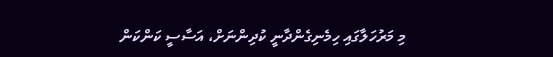މި މަރުހަލާގައި ހިމެނިގެންދާނީ ކުދިންނަށް، އަސާސީ ކަންކަން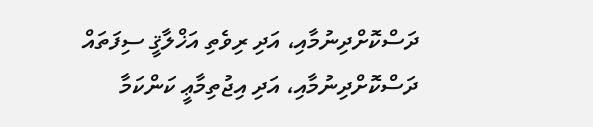ދަސްކޮށްދިނުމާއި، އަދި ރިވެތި އަޚްލާޤީ ސިފަތައް ދަސްކޮށްދިނުމާއި، އަދި އިޖުތިމާޢީ ކަންކަމާ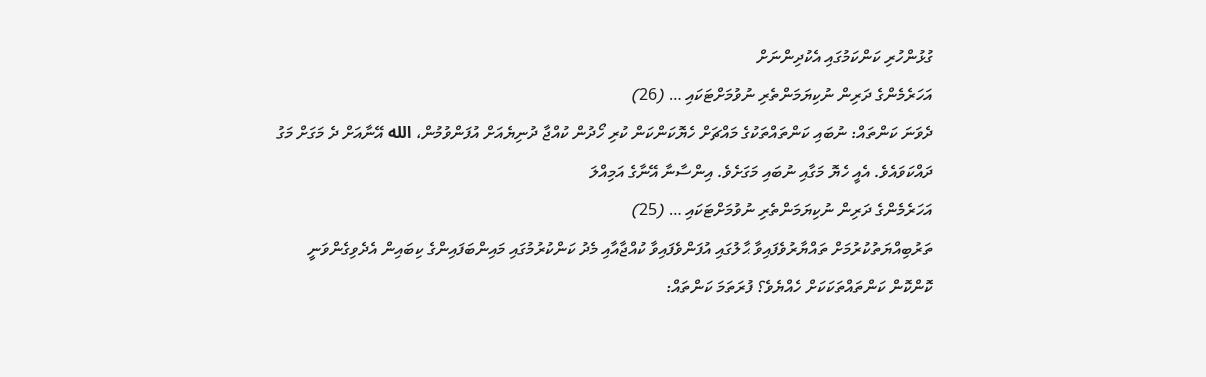ގުޅުންހުރި ކަންކަމުގައި އެކުދިންނަށް
އަހަރެމެންގެ ދަރިން ނުކިޔަމަންތެރި ނުވުމަށްޓަކައި … (26)
ދެވަނަ ކަންތައް: ނުބައި ކަންތައްތަކުގެ މައްޗަށް ހެޔޮކަންކަން ކުރި ހޯދުން ކުއްޖާ ދުނިޔެއަށް އުފަންވުމުން، الله އޭނާއަށް ދެ މަގަށް މަގު ދައްކަވައެވެ. އެއީ ހެޔޮ މަގާއި ނުބައި މަގަށެވެ. އިންސާނާ އޭނާގެ އަމިއްލަ
އަހަރެމެންގެ ދަރިން ނުކިޔަމަންތެރި ނުވުމަށްޓަކައި … (25)
ތަރުބިއްޔަތުކުރުމަށް ތައްޔާރުވެފައިވާ ޙާލުގައި އުފަންވެފައިވާ ކުއްޖާއާއި މެދު ކަންކުރުމުގައި މައިންބަފައިންގެ ކިބައިން އެދެވިގެންވަނީ ކޮންކޮން ކަންތައްތަކަކަށް ހެއްޔެވެ؟ ފުރަތަމަ ކަންތައް: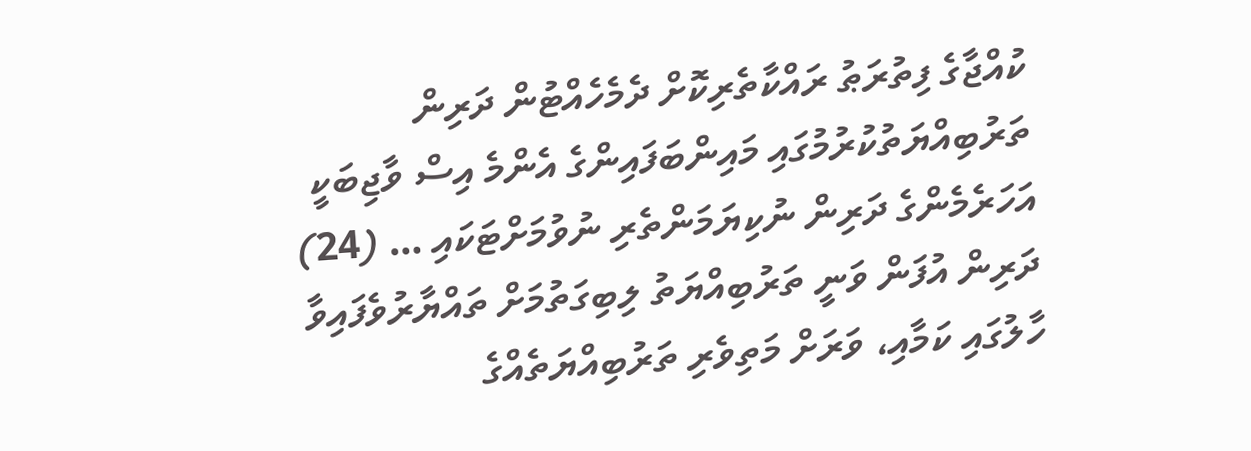ކުއްޖާގެ ފިތުރަޠު ރައްކާތެރިކޮށް ދެމެހެއްޓުން ދަރިން ތަރުބިއްޔަތުކުރުމުގައި މައިންބަފައިންގެ އެންމެ އިސް ވާޖިބަކީ
އަހަރެމެންގެ ދަރިން ނުކިޔަމަންތެރި ނުވުމަށްޓަކައި … (24)
ދަރިން އުފަން ވަނީ ތަރުބިއްޔަތު ލިބިގަތުމަށް ތައްޔާރުވެފައިވާ ހާލުގައި ކަމާއި، ވަރަށް މަތިވެރި ތަރުބިއްޔަތެއްގެ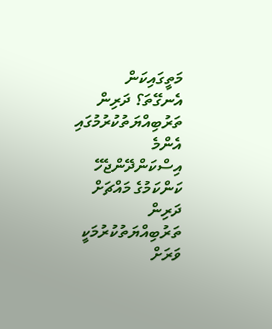މަތީގައިކަން އެނގޭތަ؟ ދަރިން ތަރުބިއްޔަތުކުރުމުގައި އެންމެ އިސްކަންދޭންޖެހޭ ކަންކަމުގެ މައްޗަށް ދަރިން ތަރުބިއްޔަތުކުރުމަކީ ވަރަށް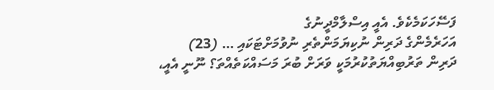ފަސޭހަކަމެކެވެ. އެއީ އިސްލާމްދީނުގެ
އަހަރެމެންގެ ދަރިން ނުކިޔަމަންތެރި ނުވުމަށްޓަކައި … (23)
ދަރިން ތަރުބިއްޔަތުކުރުމަކީ ވަރަށް ބުރަ މަސައްކަތެއްތަ؟ ނޫނީ އެއީ،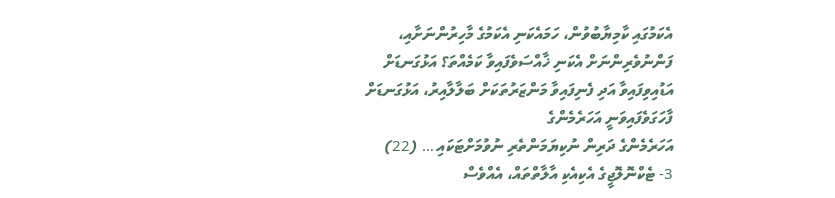އެކަމުގައި ކާމިޔާބުވުން، ހަމައެކަނި އެކަމުގެ މާހިރުންނަށާއި، ފަންނުވެރިންނަށް އެކަނި ޚާއްސަވެފައިވާ ކަމެއްތަ؟ އަޅުގަނޑަށް އަޑުއިވިފައިވާ އަދި ފެނިފައިވާ މަންޒަރުތަކަށް ބަލާލާއިރު، އަޅުގަނޑަށް ފާހަގަވެފައިވަނީ އަހަރެމެންގެ
އަހަރެމެންގެ ދަރިން ނުކިޔަމަންތެރި ނުވުމަށްޓަކައި … (22)
3- ޓެކްނޮލޮޖީގެ އެކިއެކި އާލާތްތައް، އެއްވެސް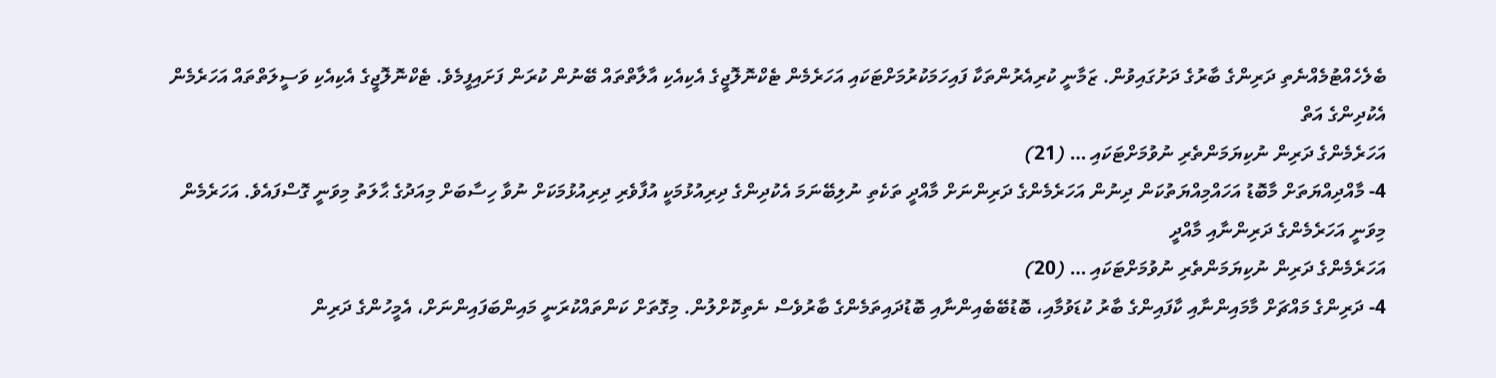ބެލެހެއްޓުމެއްނެތި ދަރިންގެ ބާރުގެ ދަށުގައިވުން. ޒަމާނީ ކުރިއެރުންތަކާ ފައިހަމަކުރުމަށްޓަކައި އަހަރެމެން ޓެކްނޮލޮޖީގެ އެކިއެކި އާލާތްތައް ބޭނުން ކުރަން ފަށައިފީމެވެ. ޓެކްނޮލޮޖީގެ އެކިއެކި ވަސީލަތްތައް އަހަރެމެން އެކުދިންގެ އަތް
އަހަރެމެންގެ ދަރިން ނުކިޔަމަންތެރި ނުވުމަށްޓަކައި … (21)
4- މާއްދިއްޔަތަށް މާބޮޑު އަހައްމިއްޔަތުކަން ދިނުން އަހަރެމެންގެ ދަރިންނަށް މާއްދީ ތަކެތި ނުލިބޭނަމަ އެކުދިންގެ ދިރިއުޅުމަކީ އުފާވެރި ދިރިއުޅުމަކަށް ނުވާ ހިސާބަށް މިއަދުގެ ޙާލަތު މިވަނީ ގޮސްފައެވެ. އަހަރެމެން މިވަނީ އަހަރެމެންގެ ދަރިންނާއި މާއްދީ
އަހަރެމެންގެ ދަރިން ނުކިޔަމަންތެރި ނުވުމަށްޓަކައި … (20)
4- ދަރިންގެ މައްޗަށް މާމައިންނާއި ކާފައިންގެ ބާރު ކުޑަވުމާއި، ބޮޑުބޭބެއިންނާއި ބޮޑުދައިތަމެންގެ ބާރުވެސް ނެތިކޮށްލުން. މިގޮތަށް ކަންތައްކުރަނީ މައިންބަފައިންނަށް، އެމީހުންގެ ދަރިން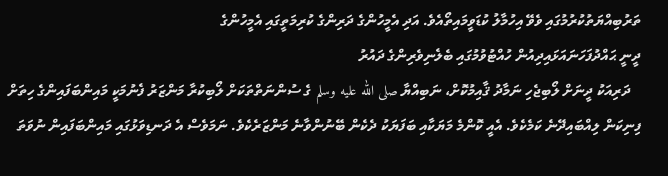ތަރުބިއްޔަތުކުރުމުގައި ވެވޭ އިހުމާލު ކުޑަވީމައިތޯއެވެ. އަދި އެމީހުންގެ ދަރިންގެ ކުރިމަތީގައި އެމީހުންގެ
ދީނީ ޙައްދުފަހަނައަޅައިދިއުން ހުއްޓުވުމުގައި ބެލެނިވެރިންގެ ދައުރު
   ދަރިއަކު ދީނަށް ލޯބިޖެހި ނަމާދު ޤާއިމުކޮށް، ނަބިއްޔާ صلى الله عليه وسلم ގެ ސުންނަތްތަކަށް ލޯބިކުރާ މަންޒަރު ފެނުމަކީ މައިންބަފައިންގެ ހިތަށް ފިނިކަން ލިއްބައިދޭނެ ކަމެކެވެ. އެއީ ކޮންމެ މަޔަކާއި ބަފަޔަކު ދެކެން ބޭނުންވާނެ މަންޒަރެކެވެ. ނަމަވެސް އެ ދަނޑިވަޅުގައި މައިންބަފައިން ނުވަތަ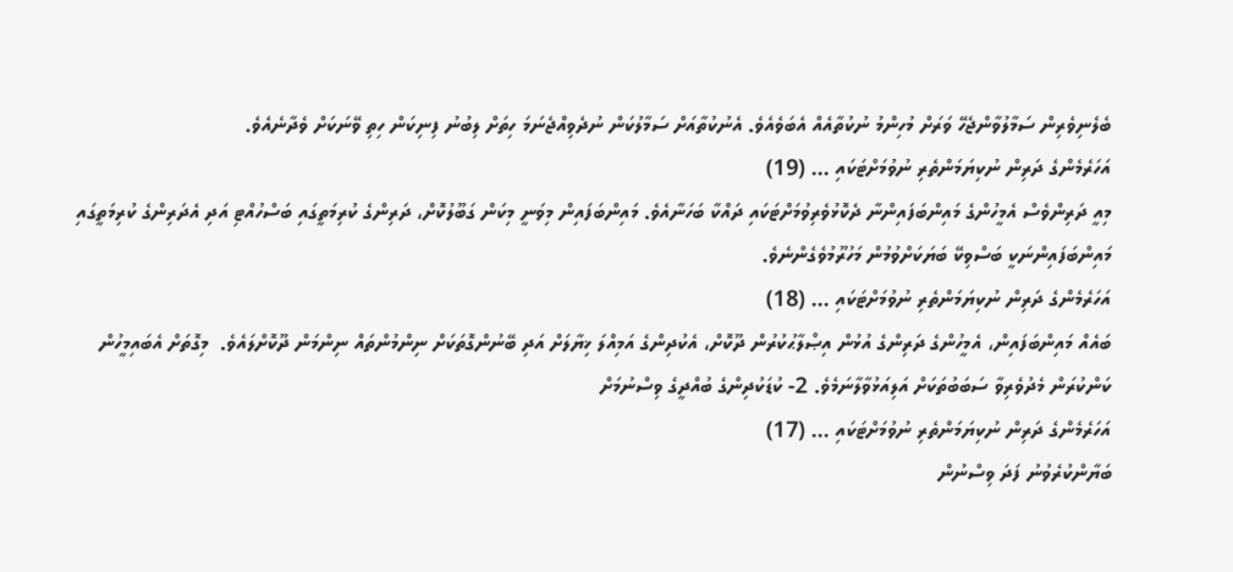ބެލެނިވެރިން ސަމާލުވާންޖެހޭ ވަރަށް މުހިންމު ނުކުތާއެއް އެބަވެއެވެ. އެނުކުތާއަށް ސަމާލުކަން ނުދެވިއްޖެނަމަ ހިތަށް ލިބުނު ފިނިކަން ހިތި ވޭނަކަށް ވެދާނެއެވެ.
އަހަރެމެންގެ ދަރިން ނުކިޔަމަންތެރި ނުވުމަށްޓަކައި … (19)
މިއީ ދަރިންވެސް އެމީހުންގެ މައިންބަފައިންނާ ދެކޮޅުވެރިވުމަށްޓަކައި ދައްކާ ބަހަނާއެވެ. މައިންބަފައިން މިވަނީ މިކަން ގަބޫލުކޮށް، ދަރިންގެ ކުރިމަތީގައި ބަސްހުއްޓި އަދި އެދަރިންގެ ކުރިމަތީގައި މައިންބަފައިންނަކީ ބަސްވިކޭ ބަޔަކަށްވުމުން މަހުރޫމުވެގެންނެވެ.
އަހަރެމެންގެ ދަރިން ނުކިޔަމަންތެރި ނުވުމަށްޓަކައި … (18)
ބައެއް މައިންބަފައިން، އެމީހުންގެ ދަރިންގެ އުޅުން އިޞްލާޙުކުރުން ދޫކޮށް، އެކުދިންގެ އަމިއްލަ ޚިޔާލަށް އަދި ބޭނުންގޮތަކަށް ނިންމުންތައް ނިންމަން ދޫކޮށްލައެވެ.  މިގޮތަށް އެބައިމީހުން ކަންކުރަން މެދުވެރިވާ ސަބަބުތަކަށް އަލިއަޅުވާލާނަމެވެ. 2- ކުޑަކުދިންގެ ބުއްދީގެ ވިސްނުމަށް
އަހަރެމެންގެ ދަރިން ނުކިޔަމަންތެރި ނުވުމަށްޓަކައި … (17)
ބަޔާންކުރެވުނު ފަދަ ވިސްނުން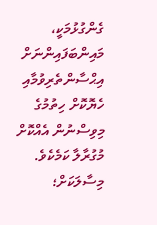ގެންގުޅުމަކީ، މައިންބަފައިންނަށް އިޙްސާންތެރިވުމާއި ހެޔޮކޮށް ހިތުމުގެ މިވިސްނުން އެއްކޮށް މުގުރާލާ ކަމެކެވެ. މިސާލަކަށް؛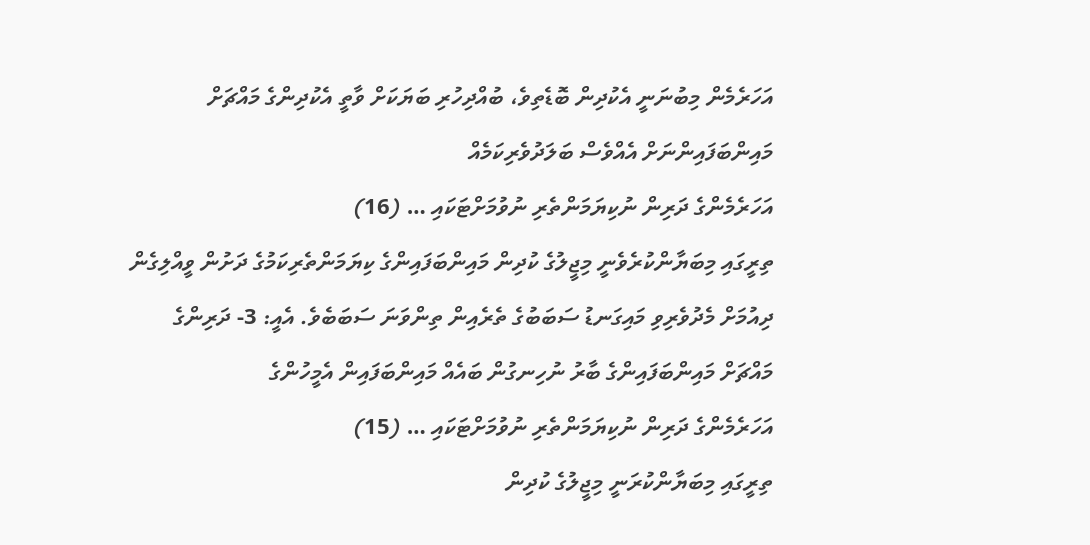އަހަރެމެން މިބުނަނީ އެކުދިން ބޮޑެތިވެ، ބުއްދިހުރި ބަޔަކަށް ވާތީ އެކުދިންގެ މައްޗަށް މައިންބަފައިންނަށް އެއްވެސް ބަލަދުވެރިކަމެއް
އަހަރެމެންގެ ދަރިން ނުކިޔަމަންތެރި ނުވުމަށްޓަކައި … (16)
ތިރީގައި މިބަޔާންކުރެވެނީ މިޖީލުގެ ކުދިން މައިންބަފައިންގެ ކިޔަމަންތެރިކަމުގެ ދަށުން ވީއްލިގެން ދިއުމަށް މެދުވެރިވި މައިގަނޑު ސަބަބުގެ ތެރެއިން ތިންވަނަ ސަބަބެވެ. އެއީ: 3- ދަރިންގެ މައްޗަށް މައިންބަފައިންގެ ބާރު ނުހިނގުން ބައެއް މައިންބަފައިން އެމީހުންގެ
އަހަރެމެންގެ ދަރިން ނުކިޔަމަންތެރި ނުވުމަށްޓަކައި … (15)
ތިރީގައި މިބަޔާންކުރަނީ މިޖީލުގެ ކުދިން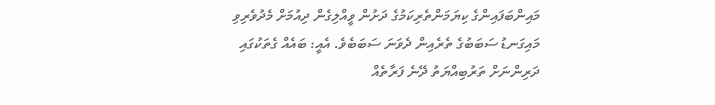މައިންބަފައިންގެ ކިޔަމަންތެރިކަމުގެ ދަށުން ވީއްލިގެން ދިއުމަށް މެދުވެރިވި މައިގަނޑު ސަބަބުގެ ތެރެއިން ދެވަނަ ސަބަބެވެ. އެއީ: ބައެއް ގެތަކުގައި ދަރިންނަށް ތަރުބިއްޔަތު ދޭނެ ފަރާތެއް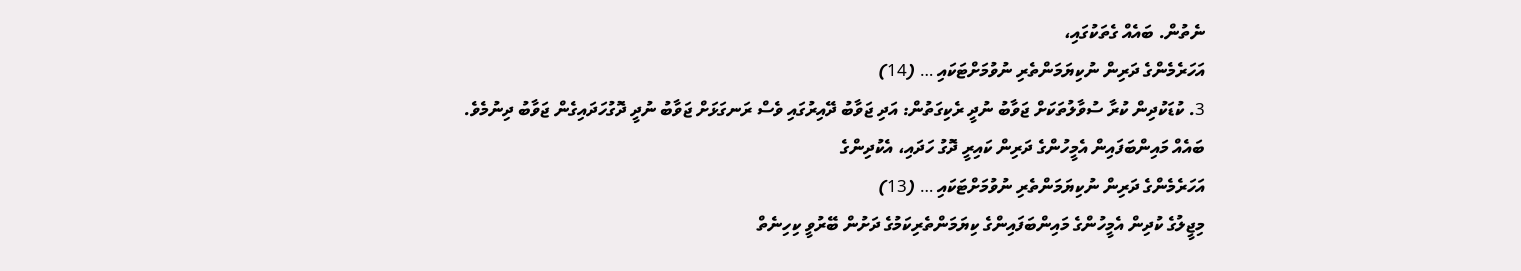ނެތުން. ބައެއް ގެތަކުގައި،
އަހަރެމެންގެ ދަރިން ނުކިޔަމަންތެރި ނުވުމަށްޓަކައި … (14)
3. ކުޑަކުދިން ކުރާ ސުވާލުތަކަށް ޖަވާބު ނުދީ ރެކިގަތުން: އަދި ޖަވާބު ދޭއިރުގައި ވެސް ރަނގަޅަށް ޖަވާބު ނުދީ ދޮގުހަދައިގެން ޖަވާބު ދިނުމެވެ. ބައެއް މައިންބަފައިން އެމީހުންގެ ދަރިން ކައިރީ ދޮގު ހަދައި، އެކުދިންގެ
އަހަރެމެންގެ ދަރިން ނުކިޔަމަންތެރި ނުވުމަށްޓަކައި … (13)
މިޖީލުގެ ކުދިން އެމީހުންގެ މައިންބަފައިންގެ ކިޔަމަންތެރިކަމުގެ ދަށުން ބޭރުވީ ކިހިނެތް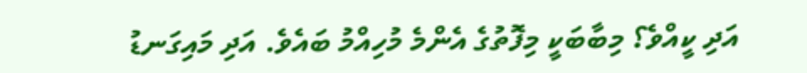އަދި ކީއްވެ؟ މިބާބަކީ މިފޮތުގެ އެންމެ މުހިއްމު ބައެވެ. އަދި މައިގަނޑު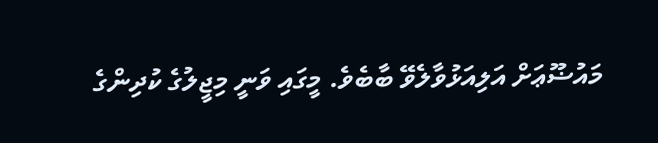މައުޟޫޢަށް އަލިއަޅުވާލެވޭ ބާބެވެ. މީގައި ވަނީ މިޖީލުގެ ކުދިންގެ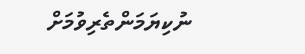ނުކިޔަމަންތެރިވުމަށް